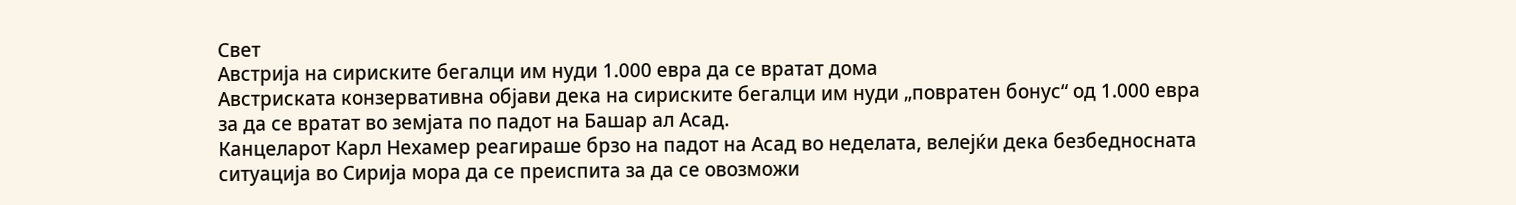Свет
Австрија на сириските бегалци им нуди 1.000 евра да се вратат дома
Австриската конзервативна објави дека на сириските бегалци им нуди „повратен бонус“ од 1.000 евра за да се вратат во земјата по падот на Башар ал Асад.
Канцеларот Карл Нехамер реагираше брзо на падот на Асад во неделата, велејќи дека безбедносната ситуација во Сирија мора да се преиспита за да се овозможи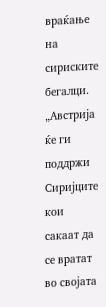враќање на сириските бегалци.
„Австрија ќе ги поддржи Сиријците кои сакаат да се вратат во својата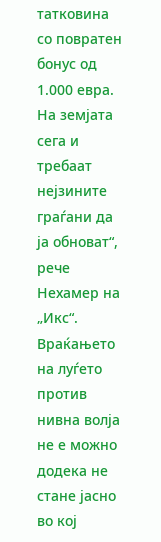татковина со повратен бонус од 1.000 евра. На земјата сега и требаат нејзините граѓани да ја обноват“, рече Нехамер на „Икс“.
Враќањето на луѓето против нивна волја не е можно додека не стане јасно во кој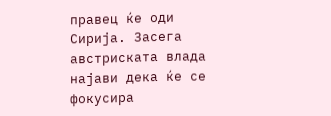правец ќе оди Сирија. Засега австриската влада најави дека ќе се фокусира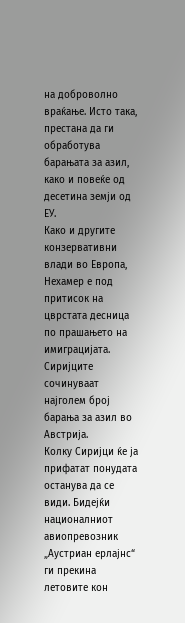на доброволно враќање. Исто така, престана да ги обработува барањата за азил, како и повеќе од десетина земји од ЕУ.
Како и другите конзервативни влади во Европа, Нехамер е под притисок на цврстата десница по прашањето на имиграцијата. Сиријците сочинуваат најголем број барања за азил во Австрија.
Колку Сиријци ќе ја прифатат понудата останува да се види. Бидејќи националниот авиопревозник „Аустриан ерлајнс“ ги прекина летовите кон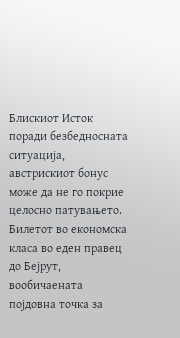Блискиот Исток поради безбедносната ситуација, австрискиот бонус може да не го покрие целосно патувањето.
Билетот во економска класа во еден правец до Бејрут, вообичаената појдовна точка за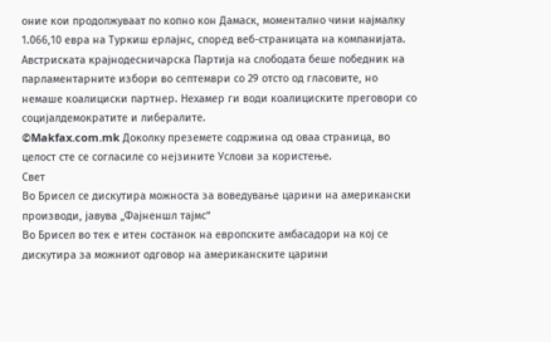оние кои продолжуваат по копно кон Дамаск, моментално чини најмалку 1.066,10 евра на Туркиш ерлајнс, според веб-страницата на компанијата.
Австриската крајнодесничарска Партија на слободата беше победник на парламентарните избори во септември со 29 отсто од гласовите, но немаше коалициски партнер. Нехамер ги води коалициските преговори со социјалдемократите и либералите.
©Makfax.com.mk Доколку преземете содржина од оваа страница, во целост сте се согласиле со нејзините Услови за користење.
Свет
Во Брисел се дискутира можноста за воведување царини на американски производи, јавува „Фајненшл тајмс“
Во Брисел во тек е итен состанок на европските амбасадори на кој се дискутира за можниот одговор на американските царини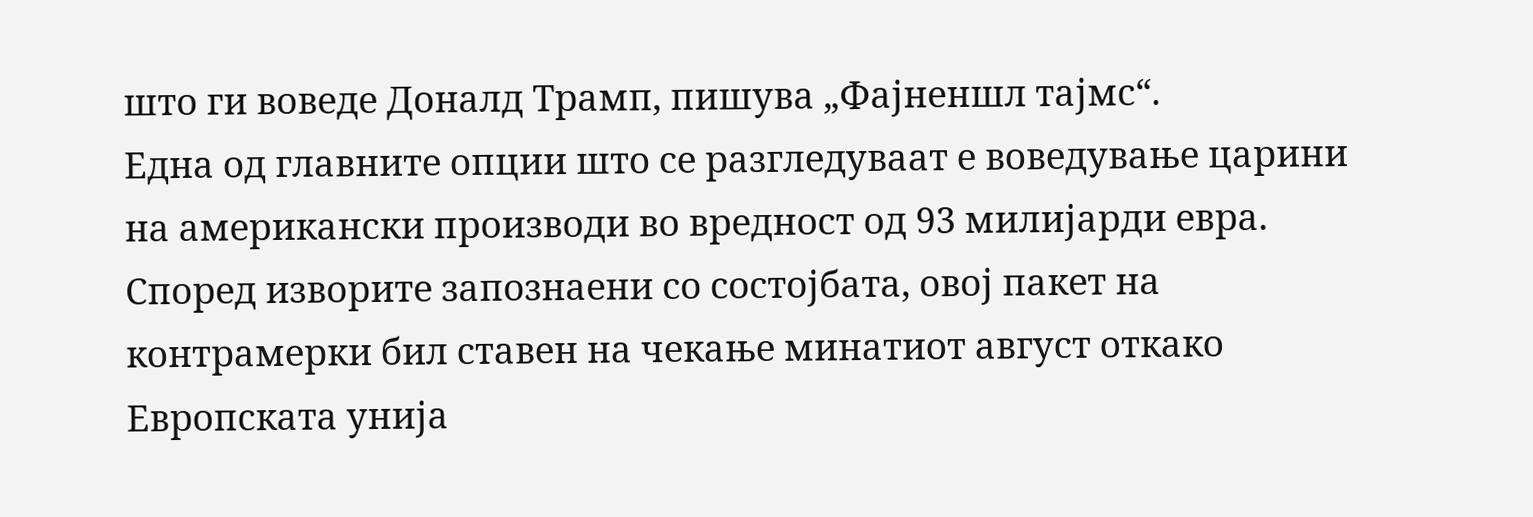што ги воведе Доналд Трамп, пишува „Фајненшл тајмс“.
Една од главните опции што се разгледуваат е воведување царини на американски производи во вредност од 93 милијарди евра. Според изворите запознаени со состојбата, овој пакет на контрамерки бил ставен на чекање минатиот август откако Европската унија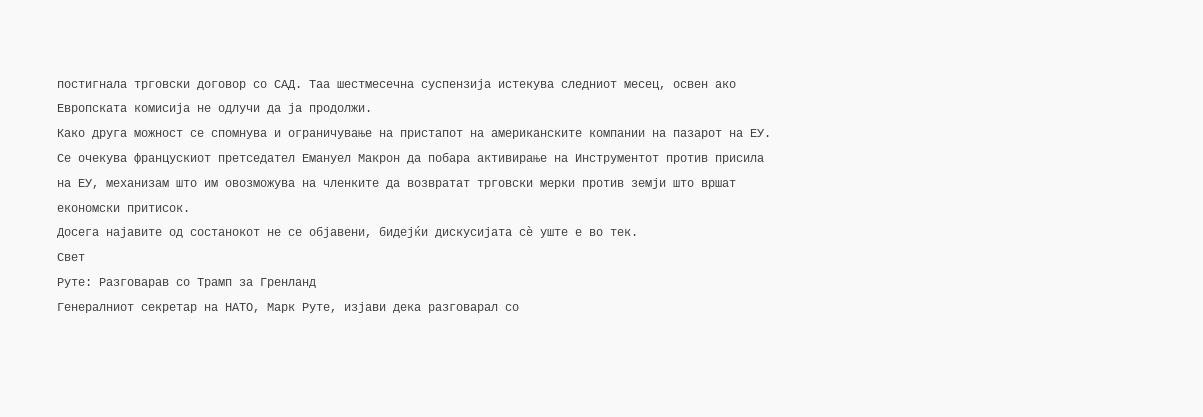постигнала трговски договор со САД. Таа шестмесечна суспензија истекува следниот месец, освен ако Европската комисија не одлучи да ја продолжи.
Како друга можност се спомнува и ограничување на пристапот на американските компании на пазарот на ЕУ. Се очекува францускиот претседател Емануел Макрон да побара активирање на Инструментот против присила на ЕУ, механизам што им овозможува на членките да возвратат трговски мерки против земји што вршат економски притисок.
Досега најавите од состанокот не се објавени, бидејќи дискусијата сè уште е во тек.
Свет
Руте: Разговарав со Трамп за Гренланд
Генералниот секретар на НАТО, Марк Руте, изјави дека разговарал со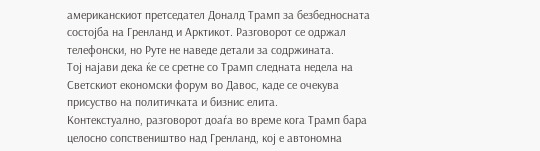американскиот претседател Доналд Трамп за безбедносната состојба на Гренланд и Арктикот. Разговорот се одржал телефонски, но Руте не наведе детали за содржината.
Тој најави дека ќе се сретне со Трамп следната недела на Светскиот економски форум во Давос, каде се очекува присуство на политичката и бизнис елита.
Контекстуално, разговорот доаѓа во време кога Трамп бара целосно сопствеништво над Гренланд, кој е автономна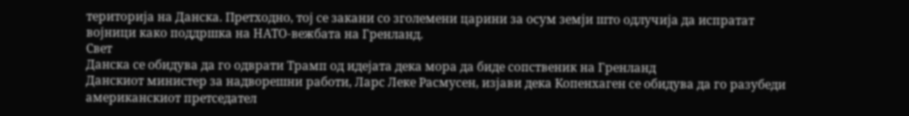територија на Данска. Претходно, тој се закани со зголемени царини за осум земји што одлучија да испратат војници како поддршка на НАТО-вежбата на Гренланд.
Свет
Данска се обидува да го одврати Трамп од идејата дека мора да биде сопственик на Гренланд
Данскиот министер за надворешни работи, Ларс Леке Расмусен, изјави дека Копенхаген се обидува да го разубеди американскиот претседател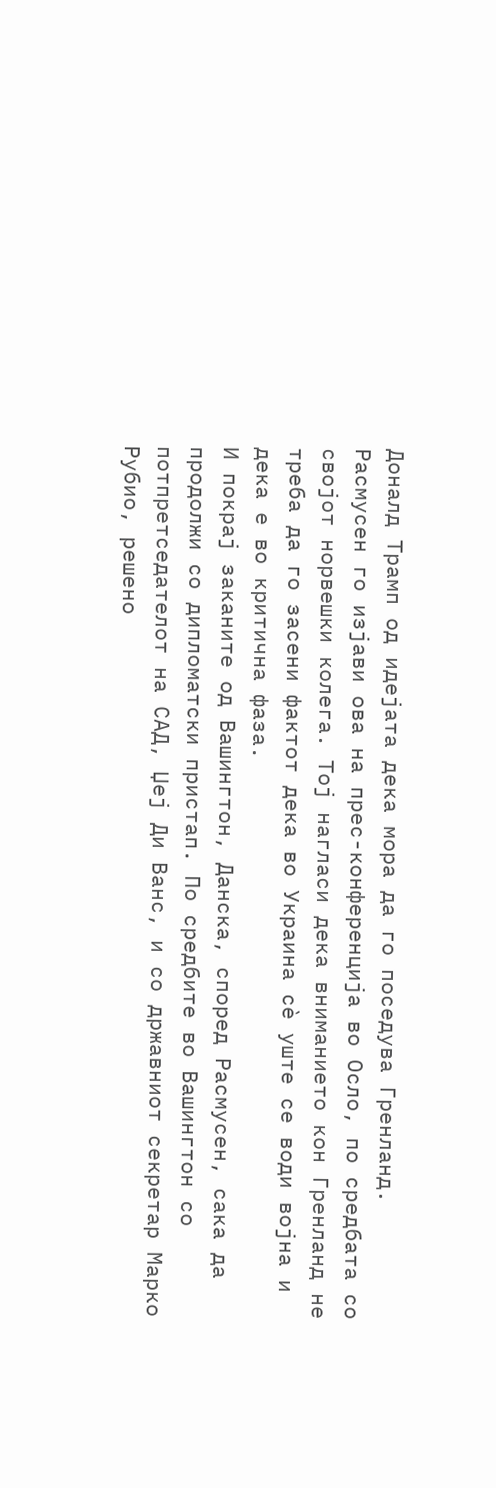Доналд Трамп од идејата дека мора да го поседува Гренланд.
Расмусен го изјави ова на прес-конференција во Осло, по средбата со својот норвешки колега. Тој нагласи дека вниманието кон Гренланд не треба да го засени фактот дека во Украина сè уште се води војна и дека е во критична фаза.
И покрај заканите од Вашингтон, Данска, според Расмусен, сака да продолжи со дипломатски пристап. По средбите во Вашингтон со потпретседателот на САД, Џеј Ди Ванс, и со државниот секретар Марко Рубио, решено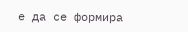е да се формира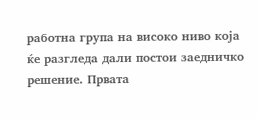работна група на високо ниво која ќе разгледа дали постои заедничко решение. Првата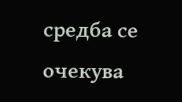средба се очекува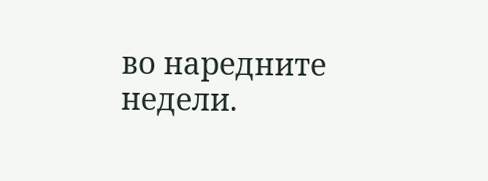во наредните недели.